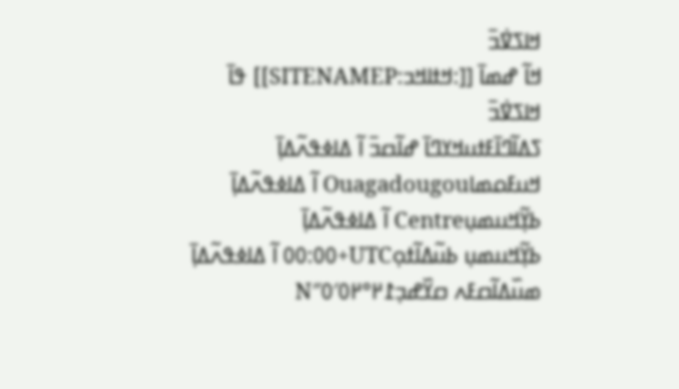ߞߊߖߜ߭ߏ߫
ߞߊ߬ ߝߘߊ߫ [[:ߞߙߊߞߏ:SITENAMEP]] ߟߊ߫
ߞߊߖߜ߭ߏ߫
ߖߡߊ߬ߣߊ߫ߓߙߎߞߌߣߊ߫ ߝߊ߬ߛߏ߫ ߊ߬ ߡߊߦߟߍ߬ߡߊ߲߫
ߞߎߓߋߘߊOuagadougou ߊ߬ ߡߊߦߟߍ߬ߡߊ߲߫
ߕߌ߲߬ߞߎߘߎ߲Centre ߊ߬ ߡߊߦߟߍ߬ߡߊ߲߫
ߕߌ߲߬ߞߎߘߎ߲ ߕߎ߬ߡߊ߬ߙߋ߲UTC+߀߀:߀߀ ߊ߬ ߡߊߦߟߍ߬ߡߊ߲߫
ߘߎ߰ߡߊ߬ߛߓߍ ߛߌ߰ߝߏ߲߁߂°߂߀′߀″N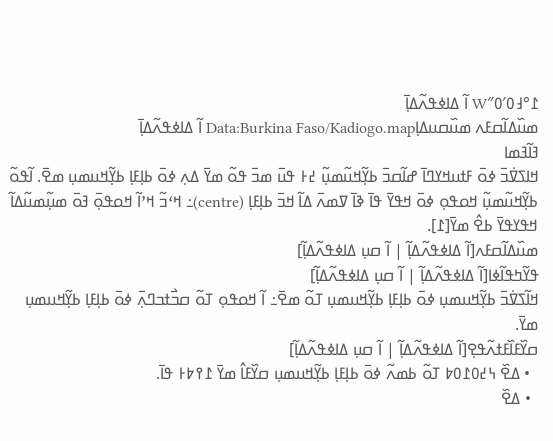߁°߃߀′߀″W ߊ߬ ߡߊߦߟߍ߬ߡߊ߲߫
ߘߎ߰ߡߊ߬ߛߓߍ ߘߎ߰ߛߎߡߊ߲Data:Burkina Faso/Kadiogo.map ߊ߬ ߡߊߦߟߍ߬ߡߊ߲߫
ߔߊ߬ߔߘߊ
ߞߊߖߜ߭ߏ߫ ߦߋ߫ ߓߙߎߞߌߣߊ߫ ߝߊ߬ߛߏ߫ ߕߌ߲߬ߞߎ߬ߘߎ߲߬ ߄߅ ߟߎ߫ ߘߏ߫ ߟߋ߬ ߘߌ߫ ߡߍ߲ ߦߋ߫ ߕߊ߲ߓߊ߲ ߕߌ߲߬ߞߎߘߎ߲ ߘߐ߫. ߊ߬ߟߋ߬ ߕߌ߲߬ߞߎ߬ߘߎ߲߬ ߞߋߟߋ߲ ߦߋ߫ ߞߟߌ߫ ߟߊ߫ ߢߊ߫ ߜߘߍ߫ ߡߊ߬ ߞߏ߫ ߕߊ߲ߓߊ߲ (centre)߸ ߞߵߏ߬ ߞߴߊ߬ ߞߋߟߋ߲߫ ߔߋ߫ ߘߎ߲߬ߘߎ߬ߡߊ߬ ߞߟߌߟߌ߫ ߕߐ߮ ߘߌ߫[߁].
ߘߎ߰ߡߊ߬ߛߓߍ[ߊ߬ ߡߊߦߟߍ߬ߡߊ߲߬ | ߊ߬ ߛߎ߲ ߡߊߦߟߍ߬ߡߊ߲߬]
ߟߌ߬ߤߟߊ߬ߦߊ[ߊ߬ ߡߊߦߟߍ߬ߡߊ߲߬ | ߊ߬ ߛߎ߲ ߡߊߦߟߍ߬ߡߊ߲߬]
ߞߊ߬ߖߜ߭ߏ߫ ߕߌ߲߬ߞߎߘߎ߲ ߦߋ߫ ߕߊ߲ߓߊ߲ ߕߌ߲߬ߞߎߘߎ߲ ߠߋ߬ ߘߐ߫߸ ߊ߬ ߞߋߟߋ߲ ߠߋ߬ ߛߏ߯ߙߏߣߍ߲߫ ߦߋ߫ ߕߊ߲ߓߊ߲ ߕߌ߲߬ߞߎߘߎ߲ ߘߌ߫.
ߛߌ߰ߓߊ߰ߓߙߍ߬ߟߐ߲[ߊ߬ ߡߊߦߟߍ߬ߡߊ߲߬ | ߊ߬ ߛߎ߲ ߡߊߦߟߍ߬ߡߊ߲߬]
  • ߡߐ߰ ߆߄߀߁߀߈ ߠߋ߬ ߕߘߍ߬ ߦߋ߫ ߕߊ߲ߓߊ߲ ߕߌ߲߬ߞߎߘߎ߲ ߛߌ߰ߓߊ߮ ߘߌ߫ ߁߉߈߅ ߟߊ߫.
  • ߡߐ߰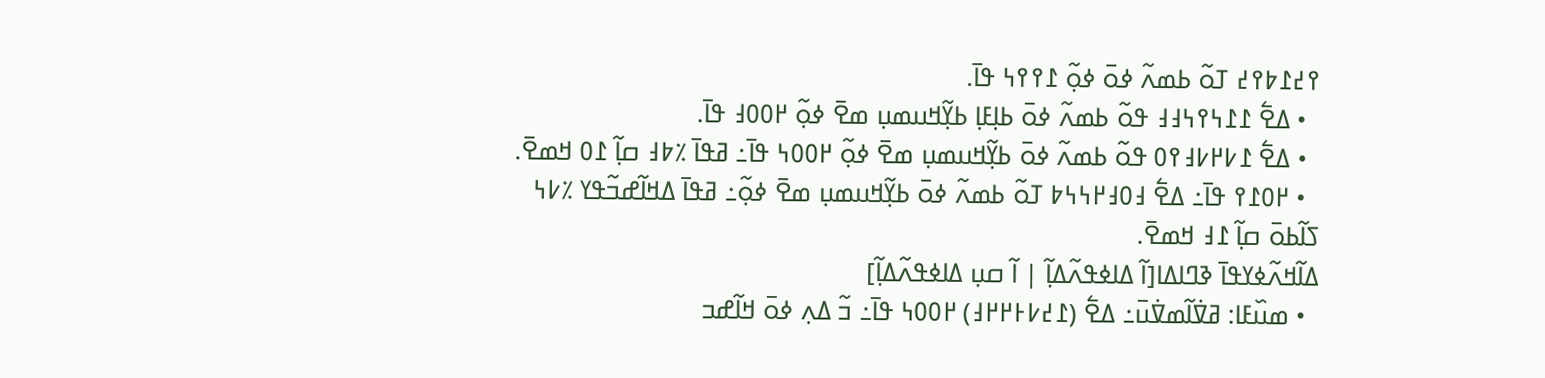߉߄߁߈߉߄ ߠߋ߬ ߕߘߍ߬ ߦߋ߫ ߦߋ߲߬ ߁߉߉߆ ߟߊ߫.
  • ߡߐ߱ ߁߁߆߉߆߃߃ ߟߋ߬ ߕߘߍ߬ ߦߋ߫ ߕߊ߲ߓߊ߲ ߕߌ߲߬ߞߎߘߎ߲ ߘߐ߫ ߦߋ߲߬ ߂߀߀߃ ߟߊ߫.
  • ߡߐ߱ ߁߇߂߇߃߉߀ ߟߋ߬ ߕߘߍ߬ ߦߋ߫ ߕߌ߲߬ߞߎߘߎ߲ ߘߐ߫ ߦߋ߲߬ ߂߀߀߆ ߟߊ߫߸ ߥߟߊ߫ ٪߈߃ ߛߊ߲߬ ߁߀ ߞߘߐ߫.
  • ߂߀߁߉ ߟߊ߫߸ ߡߐ߱ ߃߀߃߂߆߆߈ ߠߋ߬ ߕߘߍ߬ ߦߋ߫ ߕߌ߲߬ߞߎߘߎ߲ ߘߐ߫ ߦߋ߲߬߸ ߥߟߊ߫ ߡߞߊ߬ߝߏ߬ߟߌ ٪߇߆ ߖߊ߬ߕߋ߫ ߛߊ߲߬ ߁߃ ߞߘߐ߫.
ߡߊ߬ߞߍ߬ߦߌߟߊ߫ ߢߣߊߡߊ[ߊ߬ ߡߊߦߟߍ߬ߡߊ߲߬ | ߊ߬ ߛߎ߲ ߡߊߦߟߍ߬ߡߊ߲߬]
  • ߘߎ߰ߓߊ: ߥߜ߭ߊ߬ߘߜ߭ߎ߫߸ ߡߐ߱ (߁߄߇߅߂߂߃) ߂߀߀߆ ߟߊ߫߸ ߏ߬ ߡߍ߲ ߦߋ߫ ߞߊ߬ߝߏ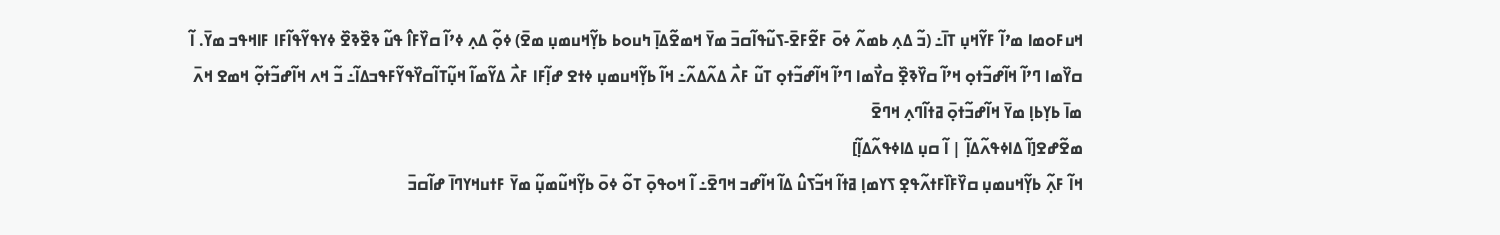ߞߎߓߋߘߊ ߘߴߊ߬ ߓߌ߬ߞߎ߲ ߠߊ߫߸ (ߏ߬ ߡߍ߲ ߕߘߍ߬ ߦߋ߫ ߓߐ߬ߓߐ߫-ߖߎ߬ߟߊ߬ߛߏ߫ ߘߌ߫ ߞߘߐ߬ߡߊ߲߫ ߤߎߋߕ ߕߌ߲߬ߞߎߘߎ߲ ߘߐ߫) ߦߋ߲߬ ߡߍ߲ ߦߴߊ߬ ߛߌ߰ߓߊ߮ ߟߎ߬ ߢߐ߰ߢߐ߰ ߦߌߟߌ߬ߟߊ߬ߓߊ ߓߊߞߟߏ ߘߌ߫. ߊ߬ ߛߌ߰ߘߊ ߣߴߊ߬ ߞߊ߬ߝߏ߬ߙߋ߲ ߞߴߊ߬ ߛߌ߰ߢߐ߲߰ ߛߌ߯ߘߊ ߣߴߊ߬ ߞߊ߬ߝߏ߬ߙߋ߲ ߠߎ߬ ߓߍ߯ ߡߍ߬ߡߍ߬߸ ߞߊ߬ ߕߌ߲߬ߞߎߘߎ߲ ߦߙߐ ߝߊ߲߬ߓߊ ߓߍ߯ ߡߌ߬ߘߊ߬ ߞߎ߲߬ߠߊ߬ߛߌ߰ߟߌ߬ߓߟߏߡߊ߬߸ ߏ߬ ߞߍ ߞߊ߬ߝߏ߬ߙߋ߲߬ ߞߘߐ ߞߍ߫ ߘߊ߫ ߕߌ߲ߕߊ߲ ߘߌ߫ ߞߊ߬ߝߏ߬ߙߋ߲߫ ߥߙߊ߬ߣߍ߲ ߞߣߐ߫
ߘߐ߬ߝߐ[ߊ߬ ߡߊߦߟߍ߬ߡߊ߲߬ | ߊ߬ ߛߎ߲ ߡߊߦߟߍ߬ߡߊ߲߬]
ߞߊ߬ ߓߍ߲߬ ߕߌ߲߬ߞߎߘߎ߲ ߛߌ߰ߓߊ߰ߓߙߍ߬ߟߐ߲ ߖߌߘߊ߲ ߥߙߊ߬ ߞߏ߬ߖߎ߮ ߡߊ߬ ߞߊ߬ߝߏ ߞߣߐ߫߸ ߊ߬ ߞߋߟߋ߲߫ ߠߋ߬ ߦߋ߫ ߕߌ߲߬ߞߎ߬ߘߎ߲߬ ߘߌ߫ ߓߙߎߞߌߣߊ߫ ߝߊ߬ߛߏ߫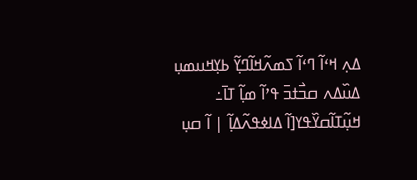ߡߍ߲ ߞߵߊ߬ ߣߵߊ߬ ߖߘߍ߬ߞߊ߬ߣߌ߲߬ ߕߌ߲ߞߎߘߎ߲ ߡߎ߰ߡߍ ߛߏ߯ߙߏ߫ ߟߴߊ߬ ߘߊ߲߬ ߠߊ߫߸
ߞߎ߲߬ߠߊ߬ߛߌ߰ߟߌ[ߊ߬ ߡߊߦߟߍ߬ߡߊ߲߬ | ߊ߬ ߛߎ߲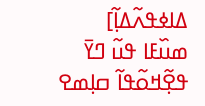ߡߊߦߟߍ߬ߡߊ߲߬]
ߘߎ߰ߓߊ ߟߎ߬ ߣߌ߫ ߟߐ߲߬ߞߋ߬ߟߊ߬ ߛߊ߲ߘߐ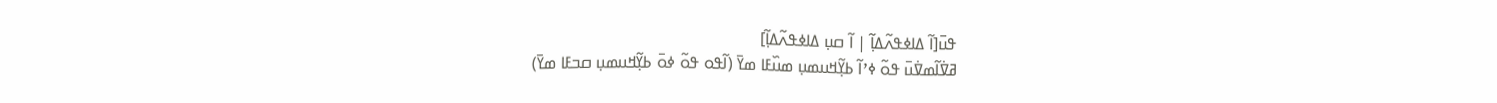ߟߎ߫[ߊ߬ ߡߊߦߟߍ߬ߡߊ߲߬ | ߊ߬ ߛߎ߲ ߡߊߦߟߍ߬ߡߊ߲߬]
ߥߜ߭ߊ߬ߘߜ߭ߎ߫ ߟߋ߬ ߦߴߊ߬ ߕߌ߲߬ߞߎߘߎ߲ ߘߎ߰ߓߊ ߘߌ߫ (ߊ߬ߟߋ ߟߋ߬ ߦߋ߫ ߕߌ߲߬ߞߎߘߎ߲ ߛߏߓߊ ߘߌ߫)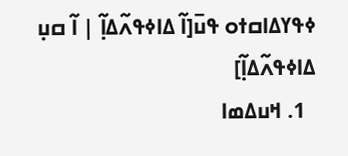ߦߟߌߡߊߛߙߋ ߟߎ߫[ߊ߬ ߡߊߦߟߍ߬ߡߊ߲߬ | ߊ߬ ߛߎ߲ ߡߊߦߟߍ߬ߡߊ߲߬]
  1. ߞߎߡߘߊ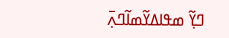ߣߌ߲߬ ߘߟߊߡߌ߬ߘߊ߬ߣߍ߲߫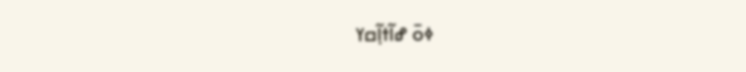ߦߋ߫ ߝߊ߬ߙߊ߲߬ߛߌ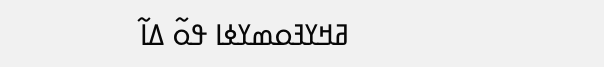ߥߞߌߔߋߘߌߦߊ ߟߋ߬ ߡߊ߬